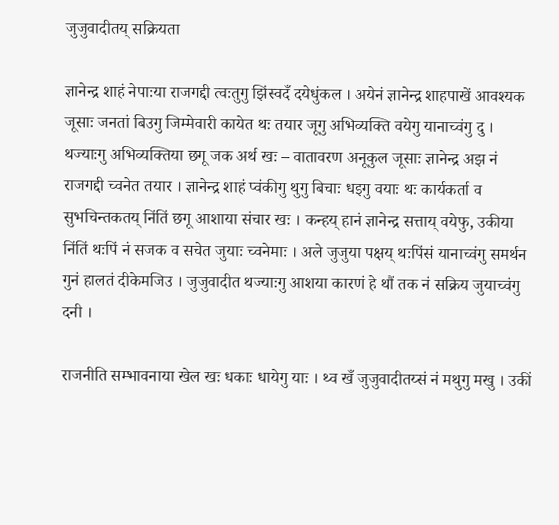जुजुवादीतय् सक्रियता

ज्ञानेन्द्र शाहं नेपाःया राजगद्दी त्वःतुगु झिंस्वदँ दयेधुंकल । अयेनं ज्ञानेन्द्र शाहपाखें आवश्यक जूसाः जनतां बिउगु जिम्मेवारी कायेत थः तयार जूगु अभिव्यक्ति वयेगु यानाच्वंगु दु । थज्याःगु अभिव्यक्तिया छगू जक अर्थ खः – वातावरण अनूकुल जूसाः ज्ञानेन्द्र अझ नं राजगद्दी च्वनेत तयार । ज्ञानेन्द्र शाहं प्वंकीगु थुगु बिचाः धइगु वयाः थः कार्यकर्ता व सुभचिन्तकतय् निंतिं छगू आशाया संचार खः । कन्हय् हानं ज्ञानेन्द्र सत्ताय् वयेफु, उकीया निंतिं थःपिं नं सजक व सचेत जुयाः च्वनेमाः । अले जुजुया पक्षय् थःपिंसं यानाच्वंगु समर्थन गुनं हालतं दीकेमजिउ । जुजुवादीत थज्याःगु आशया कारणं हे थौं तक नं सक्रिय जुयाच्वंगु दनी ।

राजनीति सम्भावनाया खेल खः धकाः धायेगु याः । थ्व खँ जुजुवादीतय्सं नं मथुगु मखु । उकीं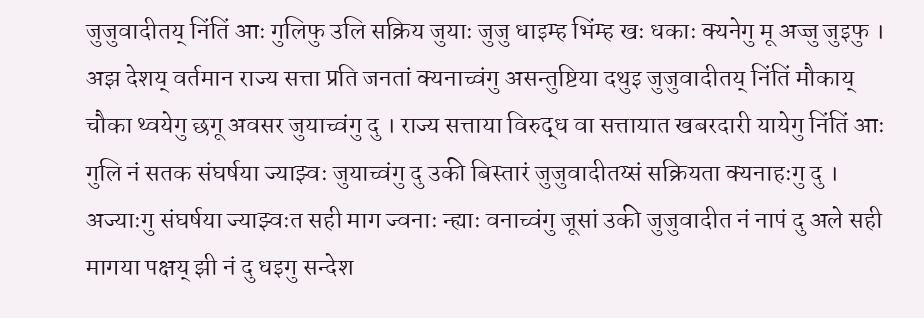जुजुवादीतय् निंतिं आः गुलिफु उलि सक्रिय जुयाः जुजु धाइम्ह भिंम्ह खः धकाः क्यनेगु मू अज्जु जुइफु । अझ देशय् वर्तमान राज्य सत्ता प्रति जनतां क्यनाच्वंगु असन्तुष्टिया दथुइ जुजुवादीतय् निंतिं मौकाय् चौका थ्वयेगु छगू अवसर जुयाच्वंगु दु । राज्य सत्ताया विरुद्ध वा सत्तायात खबरदारी यायेगु निंतिं आः गुलि नं सतक संघर्षया ज्याझ्वः जुयाच्वंगु दु उकी बिस्तारं जुजुवादीतय्सं सक्रियता क्यनाहःगु दु । अज्याःगु संघर्षया ज्याझ्वःत सही माग ज्वनाः न्ह्याः वनाच्वंगु जूसां उकी जुजुवादीत नं नापं दु अले सही मागया पक्षय् झी नं दु धइगु सन्देश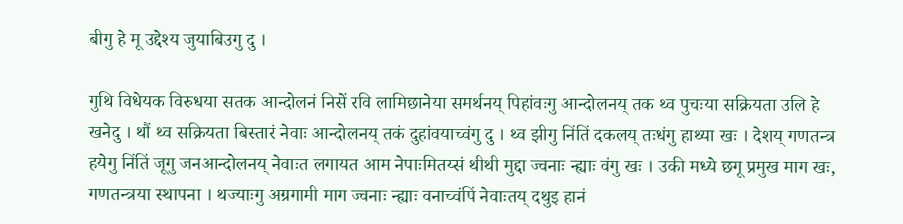बीगु हे मू उद्देश्य जुयाबिउगु दु ।

गुथि विधेयक विरुधया सतक आन्दोलनं निसें रवि लामिछानेया समर्थनय् पिहांवःगु आन्दोलनय् तक थ्व पुचःया सक्रियता उलि हे खनेदु । थौं थ्व सक्रियता बिस्तारं नेवाः आन्दोलनय् तकं दुहांवयाच्वंगु दु । थ्व झीगु निंतिं दकलय् तःधंगु हाथ्या खः । देशय् गणतन्त्र हयेगु निंतिं जूगु जनआन्दोलनय् नेवाःत लगायत आम नेपाःमितय्सं थीथी मुद्दा ज्वनाः न्ह्याः वंगु खः । उकी मध्ये छगू प्रमुख माग खः, गणतन्त्रया स्थापना । थज्याःगु अग्रगामी माग ज्वनाः न्ह्याः वनाच्वंपिं नेवाःतय् दथुइ हानं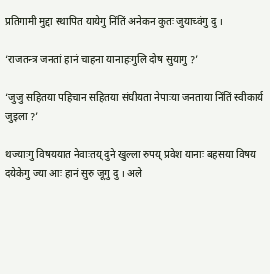प्रतिगामी मुद्दा स्थापित यायेगु निंतिं अनेकन कुतः जुयाच्वंगु दु ।

‘राजतन्त्र जनतां हानं चाहना यानाहःगुलि दोष सुयागु ?’

‘जुजु सहितया पहिचान सहितया संघीयता नेपाःया जनताया निंतिं स्वीकार्य जुइला ?’

थज्याःगु विषययात नेवाःतय् दुने खुल्ला रुपय् प्रवेश यानाः बहसया विषय दयेकेगु ज्या आः हानं सुरु जूगु दु । अले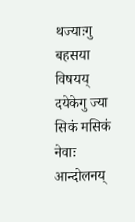थज्याःगु बहसया विषयय् दयेकेगु ज्या सिकं मसिकं नेवाः आन्दोलनय्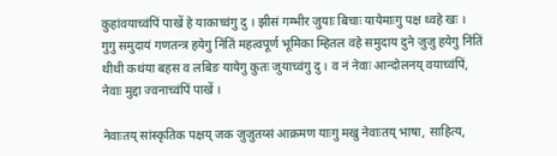कुहांवयाच्वंपिं पाखें हे याकाच्वंगु दु । झीसं गम्भीर जुयाः बिचाः यायेमाःगु पक्ष थ्वहे खः । गुगु समुदायं गणतन्त्र हयेगु निंतिं महत्वपूर्ण भूमिका म्हितल वहे समुदाय दुने जुजु हयेगु निंतिं थीथी कथंया बहस व लबिङ यायेगु कुतः जुयाच्वंगु दु । व नं नेवाः आन्दोलनय् वयाच्वंपिं, नेवाः मुद्दा ज्वनाच्वंपिं पाखें ।

नेवाःतय् सांस्कृतिक पक्षय् जक जुजुतय्सं आक्रमण याःगु मखु नेवाःतय् भाषा, साहित्य,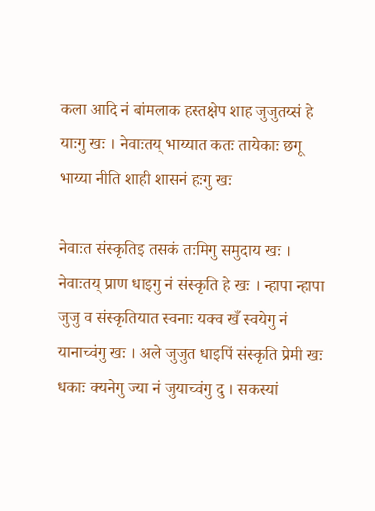कला आदि नं बांमलाक हस्तक्षेप शाह जुजुतय्सं हे याःगु खः । नेवाःतय् भाय्यात कतः तायेकाः छगू भाय्या नीति शाही शासनं हःगु खः

नेवाःत संस्कृतिइ तसकं तःमिगु समुदाय खः । नेवाःतय् प्राण धाइगु नं संस्कृति हे खः । न्हापा न्हापा जुजु व संस्कृतियात स्वनाः यक्व खँ स्वयेगु नं यानाच्वंगु खः । अले जुजुत धाइपिं संस्कृति प्रेमी खः धकाः क्यनेगु ज्या नं जुयाच्वंगु दु । सकस्यां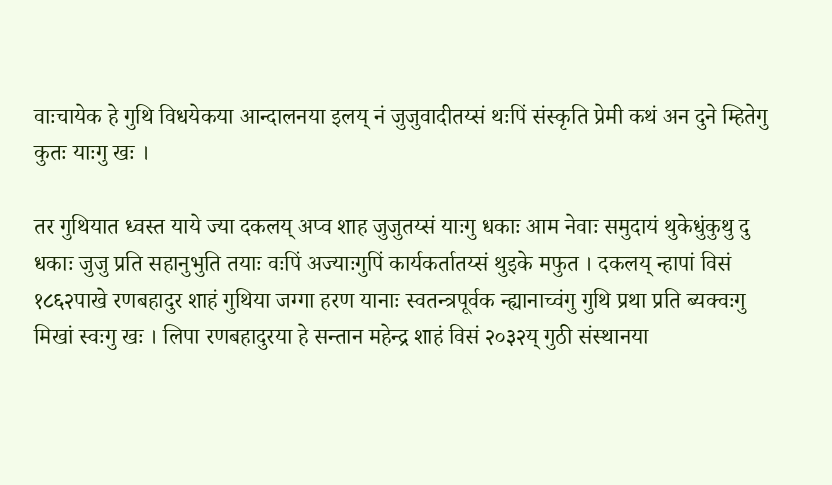वाःचायेक हे गुथि विधयेकया आन्दालनया इलय् नं जुजुवादीतय्सं थःपिं संस्कृति प्रेमी कथं अन दुने म्हितेगु कुतः याःगु खः ।

तर गुथियात ध्वस्त याये ज्या दकलय् अप्व शाह जुजुतय्सं याःगु धकाः आम नेवाः समुदायं थुकेधुंकुथु दु धकाः जुजु प्रति सहानुभुति तयाः वःपिं अज्याःगुपिं कार्यकर्तातय्सं थुइके मफुत । दकलय् न्हापां विसं १८६२पाखे रणबहादुर शाहं गुथिया जग्गा हरण यानाः स्वतन्त्रपूर्वक न्ह्यानाच्वंगु गुथि प्रथा प्रति ब्यक्वःगु मिखां स्वःगु खः । लिपा रणबहादुरया हे सन्तान महेन्द्र शाहं विसं २०३२य् गुठी संस्थानया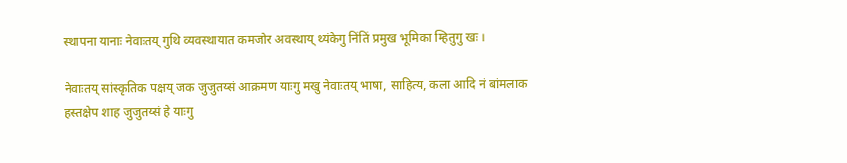स्थापना यानाः नेवाःतय् गुथि व्यवस्थायात कमजोर अवस्थाय् थ्यंकेगु निंतिं प्रमुख भूमिका म्हितुगु खः ।

नेवाःतय् सांस्कृतिक पक्षय् जक जुजुतय्सं आक्रमण याःगु मखु नेवाःतय् भाषा, साहित्य, कला आदि नं बांमलाक हस्तक्षेप शाह जुजुतय्सं हे याःगु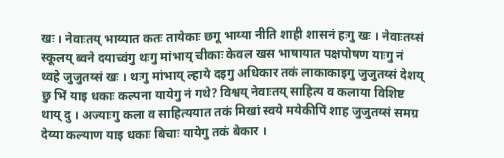खः । नेवाःतय् भाय्यात कतः तायेकाः छगू भाय्या नीति शाही शासनं हःगु खः । नेवाःतय्सं स्कूलय् ब्वने दयाच्वंगु थःगु मांभाय् चीकाः केवल खस भाषायात पक्षपोषण याःगु नं थ्वहे जुजुतय्सं खः । थःगु मांभाय् ल्हाये दइगु अधिकार तकं लाकाकाइगु जुजुतय्सं देशय् छु भिं याइ धकाः कल्पना यायेगु नं गथे? विश्वय् नेवाःतय् साहित्य व कलाया विशिष्ट थाय् दु । अज्याःगु कला व साहित्ययात तकं मिखां स्वये मयेकीपिं शाह जुजुतय्सं समग्र देय्या कल्याण याइ धकाः बिचाः यायेगु तकं बेकार ।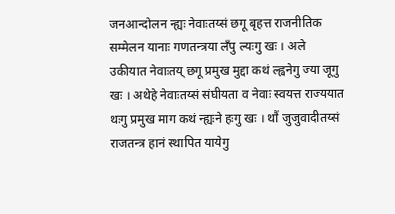जनआन्दोलन न्ह्यः नेवाःतय्सं छगू बृहत्त राजनीतिक सम्मेलन यानाः गणतन्त्रया लँपु ल्यःगु खः । अले उकीयात नेवाःतय् छगू प्रमुख मुद्दा कथं ल्ह्वनेगु ज्या जूगु खः । अथेहे नेवाःतय्सं संघीयता व नेवाः स्वयत्त राज्ययात थःगु प्रमुख माग कथं न्ह्यःने हःगु खः । थौं जुजुवादीतय्सं राजतन्त्र हानं स्थापित यायेगु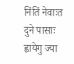निंतिं नेवाःत दुने पासाः ह्वायेगु ज्या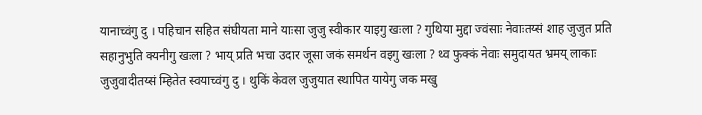यानाच्वंगु दु । पहिचान सहित संघीयता माने याःसा जुजु स्वीकार याइगु खःला ? गुथिया मुद्दा ज्वंसाः नेवाःतय्सं शाह जुजुत प्रति सहानुभुति क्यनीगु खःला ? भाय् प्रति भचा उदार जूसा जकं समर्थन वइगु खःला ? थ्व फुक्कं नेवाः समुदायत भ्रमय् लाकाः जुजुवादीतय्सं म्हितेत स्वयाच्वंगु दु । थुकिं केवल जुजुयात स्थापित यायेगु जक मखु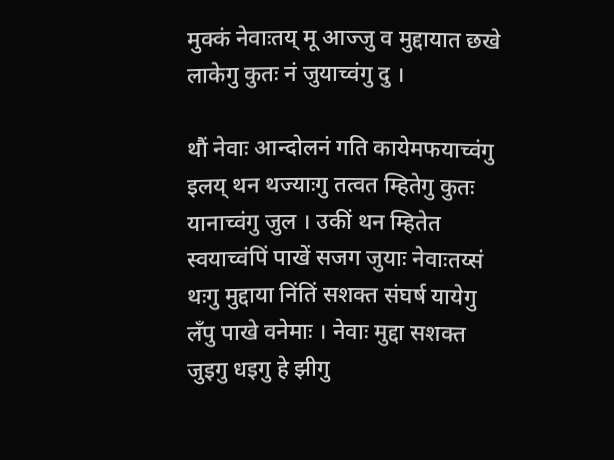मुक्कं नेवाःतय् मू आज्जु व मुद्दायात छखे लाकेगु कुतः नं जुयाच्वंगु दु ।

थौं नेवाः आन्दोलनं गति कायेमफयाच्वंगु इलय् थन थज्याःगु तत्वत म्हितेगु कुतः यानाच्वंगु जुल । उकीं थन म्हितेत स्वयाच्वंपिं पाखें सजग जुयाः नेवाःतय्सं थःगु मुद्दाया निंतिं सशक्त संघर्ष यायेगु लँपु पाखे वनेमाः । नेवाः मुद्दा सशक्त जुइगु धइगु हे झीगु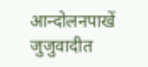आन्दोलनपाखें जुजुवादीत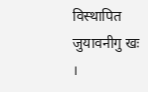विस्थापित जुयावनीगु खः ।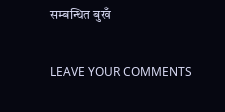सम्बन्धित बुखँ

LEAVE YOUR COMMENTS